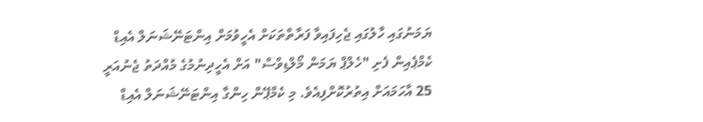ޔަމަނުގައި ހާލުގައި ޖެހިފައިވާ ފަރާތްތަކަށް އެހީވުމަށް އިންޓަނޭޝަނަލް އެއިޑް ކެމްޕެއިން ފެށި "ހެލްޕް ޔަމަން މޯލްޑިވްސް" އަށް އެހީދިނުމުގެ މުއްދަތު ޖެނުއަރީ 25 އާހަމައަށް އިތުރުކޮށްފިއެވެ. މި ކެމްޕޭން ހިންގާ އިންޓަނޭޝަނަލް އެއިޑް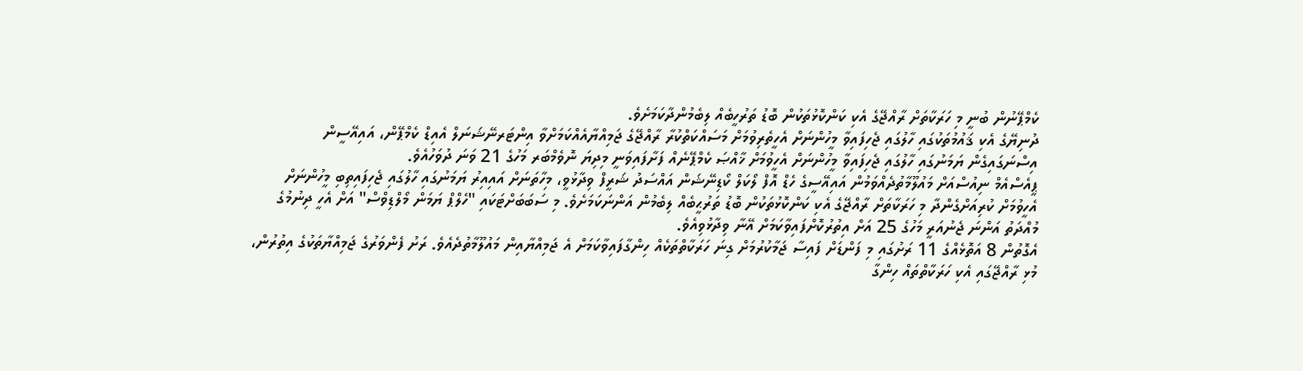ކެމްޕޭނުން ބުނީ މި ހަރަކާތަށް ރާއްޖޭގެ އެކި ކަންކޮޅުތަކުން ބޮޑު ތަރުހީބެއް ލިބެމުންދާކަމަށެވެ.
ދުނިޔޭގެ އެކި ޤައުމުތަކުގައި ހާލުގައި ޖެހިފައިވާ މީހުންނަށް އެހީތެރިވުމަށް މަސައްކަތްކުރާ ރާއްޖޭގެ ޖަމިއްޔާއެއްކަމަށްވާ އިންޓަރނޭޝަނަލް އެއިޑް ކެމްޕޭން، އައިއޭސީން އިސްނަގައިގެން ޔަމަނުގައި ހާލުގައި ޖެހިފައިވާ މީހުންނަށް އެހީވުމަށް ޚާއްޞަ ކެމްޕޭނެއް ފަށާފައިވަނީ މިދިޔަ ނޮވެމްބަރ މަހުގެ 21 ވަނަ ދުވަހުއެވެ.
ޕީއެސްއެމް ނިއުސްއަށް މައުލޫމާތުދެއްވަމުން އައިއޭސީގެ ހެޑް އޮފް ލޯކަލް ކޯޑިނޭޝަން އައްސަދު ޝަރީފް ވިދާޅުވީ، މިހާތަނަށް އައިއިރު ޔަމަނުގައި ހާލުގައި ޖެހިފައިތިބި މީހުންނަށް އެހީވުމަށް ކުރިއަށްގެންދާ މި ހަރަކާތަށް ރާއްޖޭގެ އެކި ކަންކޮޅުތަކުން ބޮޑު ތަރުޙީބެއް ލިބެމުން އަންނަކަމަށެވެ. މި ސަބަބަށްޓަކައި "ހެލްޕް ޔަމަން މޯލްޑިވްސް" އަށް އެހީ ދިނުމުގެ މުއްދަތު އަންނަ ޖެނުއަރީ މަހުގެ 25 އަށް އިތުރުކޮށްފައިވާކަމަށް އޭނާ ވިދާޅުވިއެވެ.
އެގޮތުން 8 އަތޮޅެއްގެ 11 ރަށުގައި މި ފަންޑަށް ފައިސާ ޖަމާކުރުމަށް ގިނަ ހަރަކާތްތަކެއް ހިންގާފައިވާކަމަށް އެ ޖަމިއްޔާއިން މައުލޫމާތުދެއެވެ. ރަށު ފެންވަރުގެ ޖަމިއްޔާތަކުގެ އިތުރުން، މުޅި ރާއްޖޭގައި އެކި ހަރަކާތްތައް ހިންގާ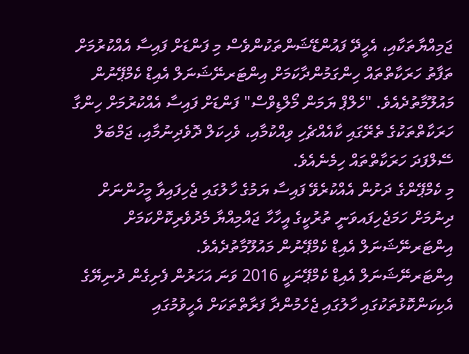ޖަމިއްޔާތަކާއި، އެހީދޭ ފައުންޑޭޝަންތަކުންވެސް މި ފަންޑަށް ފައިސާ އެއްކުރުމަށް ތަފާތު ހަރަކާތްތައް ހިންގަމުންދާކަމަށް އިންޓަރނޭޝަނަލް އެއިޑް ކެމްޕޭނުން މައުލޫމާތުދެއެވެ. "ހެލްޕް ޔަމަން މޯލްޑިވްސް" ފަންޑަށް ފައިސާ އެއްކުރުމަށް ހިންގާ ހަރަކާތްތަކުގެ ތެރޭގައި ކާއެއްޗެހި ވިއްކުމާއި، ވެހިކަލް ދޮވެދިނުމާއި، ޖަމްބަލް ސޭލްފަދަ ހަރަކާތްތައް ހިމެނެއެވެ.
މި ކެމްޕޭންގެ ދަށުން އެއްކުރެވޭ ފައިސާ ޔަމުގެ ހާލުގައި ޖެހިފައިވާ މީހުންނަށް ދިނުމަށް ހަމަޖެހިފައވަނީ ތުރުކީގެ އީހާހާ ޖައްމިއްޔާ މެދުވެރިކޮށްކަމަށް އިންޓަރނޭޝަނަލް އެއިޑް ކެމްޕޭނުން މައުލޫމާތުދެއެވެ.
އިންޓަރނޭޝަނަލް އެއިޑް ކެމްޕޭނަކީ 2016 ވަނަ އަހަރުން ފެށިގެން ދުނިޔޭގެ އެކިކަންކޮޅުތަކުގައި ހާލުގައި ޖެހެމުންދާ ފަރާތްތަކަށް އެހީވުމުގައި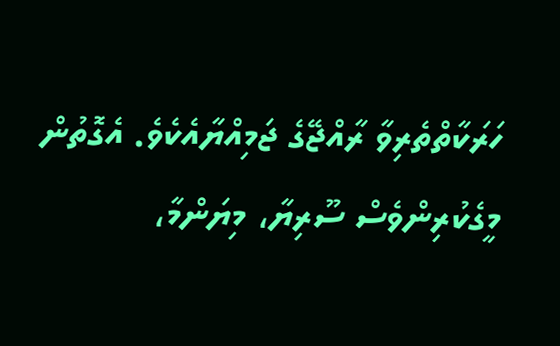ހަރަކާތްތެރިވާ ރާއްޖޭގެ ޖަމިއްޔާއެކެވެ. އެގޮތުން މީގެކުރިންވެސް ސޫރިޔާ، މިޔަންމާ،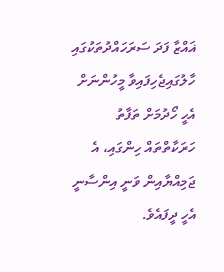ޣައްޒާ ފަދަ ސަރަހައްދުތަކުގައި ހާލުގައިޖެހިފައިވާ މީހުންނަށް އެހީ ހޯދުމަށް ތަފާތު ހަރަކާތްތައް ހިންގައި، އެ ޖަމިއްޔާއިން ވަނީ އިންސާނީ އެހީ ދީފައެވެ.